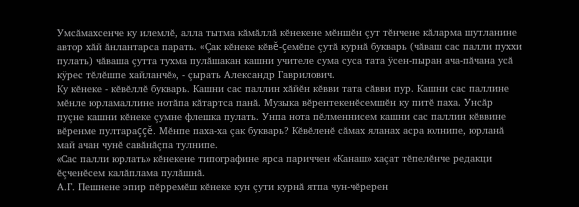Умсăмахсенче ку илемлĕ, алла тытма кăмăллă кĕнекене мĕншĕн çут тĕнчене кăларма шутланине автор хăй ăнлантарса парать. «Çак кĕнеке кĕвĕ-çемĕпе çутă курнă букварь (чăваш сас палли пуххи пулать) чăваша çутта тухма пулăшакан кашни учителе сума суса тата ÿсен-пыран ача-пăчана усă кÿрес тĕлĕшпе хайланчĕ», - çырать Александр Гаврилович.
Ку кĕнеке - кĕвĕллĕ букварь. Кашни сас паллин хăйĕн кĕвви тата сăвви пур. Кашни сас паллине мĕнле юрламаллине нотăпа кăтартса панă. Музыка вĕрентекенĕсемшĕн ку питĕ паха. Унсăр пуçне кашни кĕнеке çумне флешка пулать. Унпа нота пĕлменнисем кашни сас паллин кĕввине вĕренме пултараççĕ. Мĕнпе паха-ха çак букварь? Кĕвĕленĕ сăмах яланах асра юлнипе, юрланă май ачан чунĕ савăнăçпа тулнипе.
«Сас палли юрлать» кĕнекене типографине ярса париччен «Канаш» хаçат тĕпелĕнче редакци ĕçченĕсем калăплама пулăшнă.
А.Г. Пешнене эпир пĕрремĕш кĕнеке кун çути курнă ятпа чун-чĕререн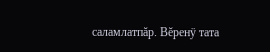саламлатпăр. Вĕренÿ тата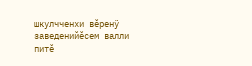шкулчченхи вĕренÿ заведенийĕсем валли питĕ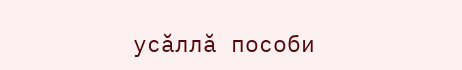усăллă пособи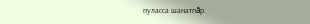пуласса шанатпăр.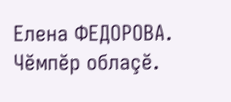Елена ФЕДОРОВА. Чĕмпĕр облаçĕ.